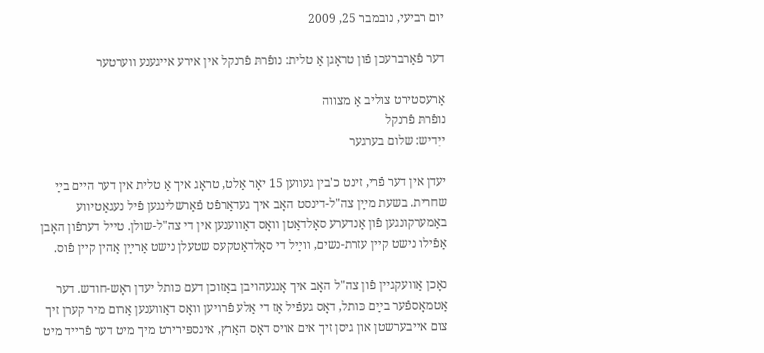יום רביעי, נובמבר 25, 2009

דער פֿאַרברעכן פֿון טראָגן אַ טלית: נופֿרתּ פֿרנקל אין אירע אייגענע ווערטער

אַרעסטירט צוליב אַ מצווה
נופֿרתּ פֿרנקל
ייִדיש: שלום בערגער

יעדן אין דער פֿרי, זינט כ'בין געװען 15 יאָר אַלט, טראָג איך אַ טלית אין דער הײם בײַ שחרית. בשעת מײַן צה"ל-דינסט האָב איך געדאַרפֿט פֿאַרשלינגען פֿיל נעגאַטיװע באַמערקונגען פֿון אַנדערע סאָלדאַטן װאָס דאַװענען אין די צה"ל-שולן. טײל דערפֿון האָבן אַפֿילו נישט קײן עזרת-נשים, װײַל די סאָלדאַטקעס שטעלן נישט אַרײַן אַהין קײן פֿוס.

נאָכן אַװעקגײן פֿון צה"ל האָב איך אָנגעהױבן באַזוכן דעם כּותל יעדן ראָש-חודש. דער אַטמאָספֿער בײַם כּותל, דאָס געפֿיל אַז די אַלע פֿרױען װאָס דאַװענען אַרום מיר קערן זיך צום אײבערשטן און גיסן זיך אים אױס דאָס האַרץ, אינספּירירט מיך מיט דער פֿרײד מיט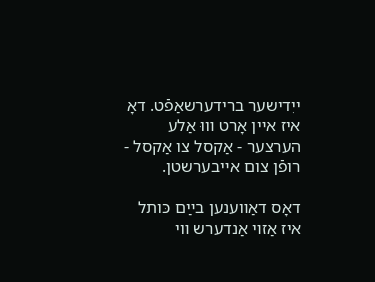ייִדישער ברידערשאַפֿט. דאָ איז אײן אָרט װוּ אַלע הערצער - אַקסל צו אַקסל - רופֿן צום אײבערשטן.

דאָס דאַװענען בײַם כּותל איז אַזױ אַנדערש װי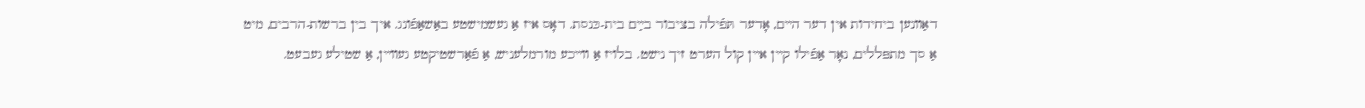דאַװנען ביחידות אין דער הײם, אָדער תּפֿילה בציבור בײַם בית-כּנסת. דאָס איז אַ געשמישטע באַשאַפֿונג. איך בין ברשות-הרבים, מיט אַ סך מתפּללים, נאָר אַפֿילו קײן אײן קול הערט זיך נישט. בלויז אַ װײכע מורמלעניש, אַ פֿאַרשטיקטע געװײן, אַ שטילע געבעט.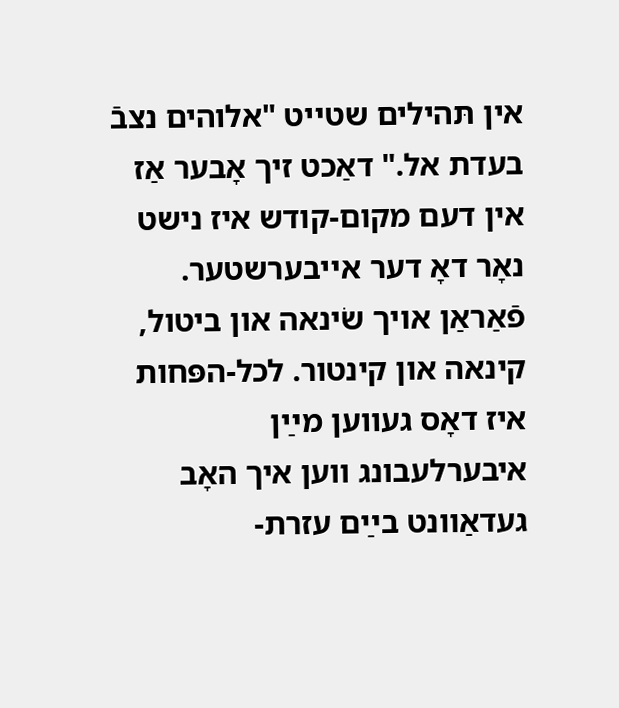אין תּהילים שטײט "אלוהים נצבֿ בעדת אל." דאַכט זיך אָבער אַז אין דעם מקום-קודש איז נישט נאָר דאָ דער אײבערשטער. פֿאַראַן אױך שׂינאה און ביטול, קינאה און קינטור. לכל-הפּחות איז דאָס געװען מײַן איבערלעבונג װען איך האָב געדאַװנט בײַם עזרת-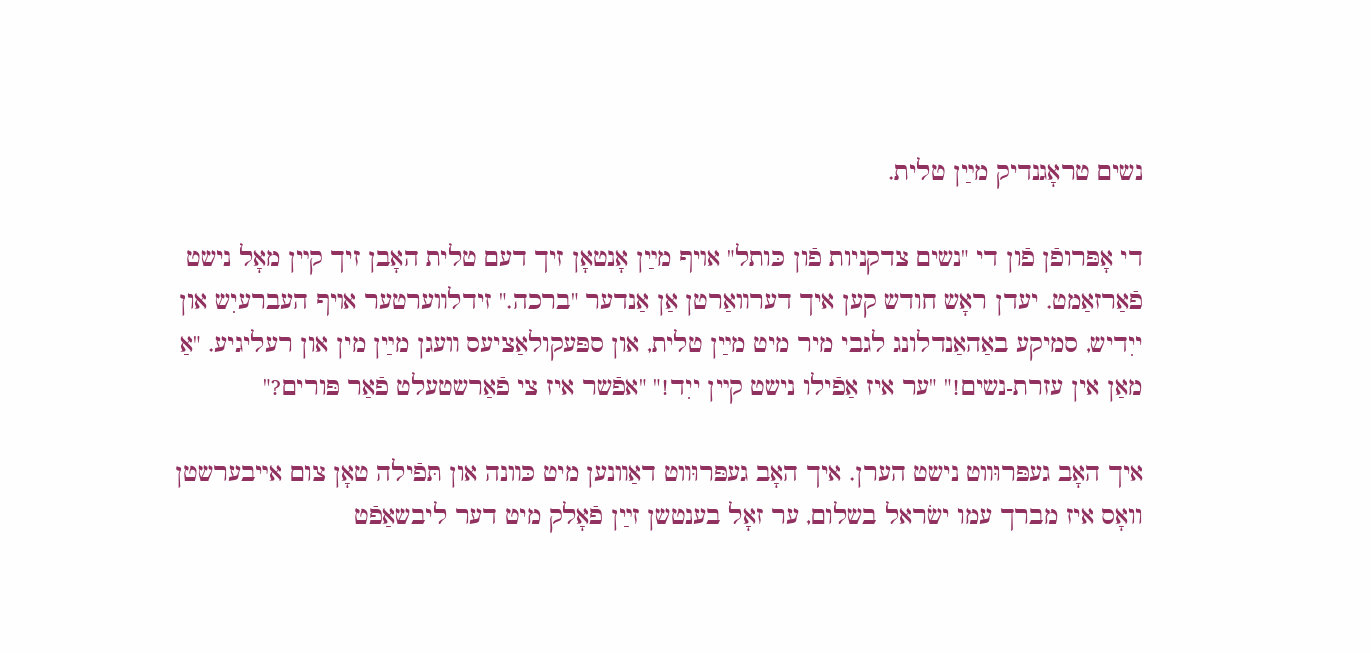נשים טראָגנדיק מײַן טלית.

די אָפּרופֿן פֿון די "נשים צדקניות פֿון כּותל" אױף מײַן אָנטאָן זיך דעם טלית האָבן זיך קײן מאָל נישט פֿאַרזאַמט. יעדן ראָש חודש קען איך דערװאַרטן אַן אַנדער "ברכה." זידלװערטער אױף העברעיִש און ייִדיש, סמיקע באַהאַנדלונג לגבי מיר מיט מײַן טלית, און ספּעקולאַציעס װעגן מײַן מין און רעליגיע. "אַ מאַן אין עזרת-נשים!" "ער איז אַפֿילו נישט קײן ייִד!" "אפֿשר איז צי פֿאַרשטעלט פֿאַר פּורים?"

איך האָב געפּרוּװט נישט הערן. איך האָב געפּרוּװט דאַװנען מיט כּװנה און תּפֿילה טאָן צום אײבערשטן וואָס איז מברך עמו ישׂראל בשלום, ער זאָל בענטשן זײַן פֿאָלק מיט דער ליבשאַפֿט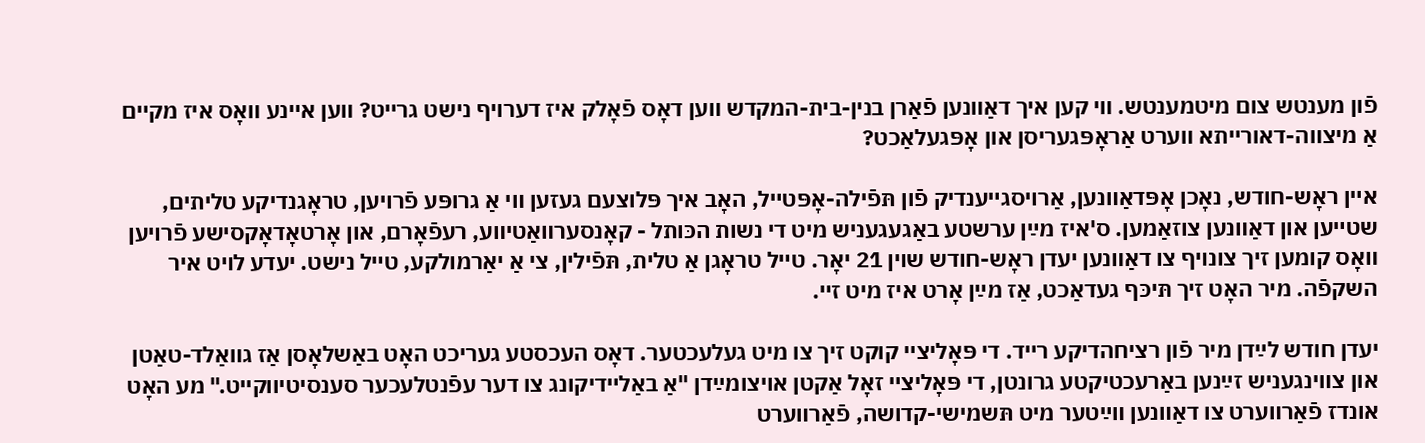פֿון מענטש צום מיטמענטש. װי קען איך דאַװנען פֿאַרן בנין-בית-המקדש װען דאָס פֿאָלק איז דערויף נישט גרײט? װען אײנע װאָס איז מקײם אַ מיצװה-דאורײתא װערט אַראָפּגעריסן און אָפּגעלאַכט?

אײן ראָש-חודש, נאָכן אָפּדאַװנען, אַרױסגײענדיק פֿון תּפֿילה-אָפּטײל, האָב איך פּלוצעם געזען װי אַ גרופּע פֿרױען, טראָגנדיקע טליתים, שטײען און דאַװנען צוזאַמען. ס'איז מײַן ערשטע באַגעגעניש מיט די נשות הכּותל - קאָנסערװאַטיװע, רעפֿאָרם, און אָרטאָדאָקסישע פֿרױען װאָס קומען זיך צונױף צו דאַװנען יעדן ראָש-חודש שױן 21 יאָר. טײל טראָגן אַ טלית, תּפֿילין, צי אַ יאַרמולקע, טײל נישט. יעדע לױט איר השקפֿה. מיר האָט זיך תּיכּף געדאַכט, אַז מײַן אָרט איז מיט זײ.

יעדן חודש לײַדן מיר פֿון רציחהדיקע רײד. די פּאָליצײ קוקט זיך צו מיט געלעכטער. דאָס העכסטע געריכט האָט באַשלאָסן אַז גװאַלד-טאַטן און צװינגעניש זײַנען באַרעכטיקטע גרונטן, די פּאָליצײ זאָל אַקטן אױצומײַדן "אַ באַלײדיקונג צו דער עפֿנטלעכער סענסיטיווקייט." מע האָט אונדז פֿאַרװערט צו דאַװנען װײַטער מיט תּשמישי-קדושה, פֿאַרװערט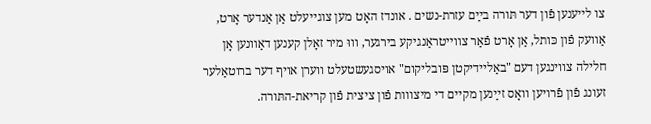צו לײענען פֿון דער תּורה בײַם עזרת-נשים . אונדז האָט מען צוגײעלט אַן אַנדער אָרט, אַװעק פֿון כּותל, אַן אָרט פֿאַר צװײטראַנגיקע בירגער, װוּ מיר זאָלן קענען דאַװנען אָן חלילה צװינגען דעם "באַלײדיקטן פּובליקום" אױסגעשטעלט װערן אױף דער ברוטאַלער זעונג פֿון פֿרױען װאָס זײַנען מקײם די מיצװות פֿון ציצית פֿון קריאת-התּורה.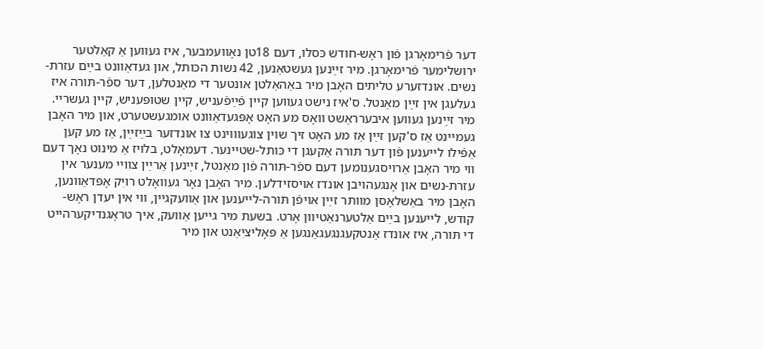דער פֿרימאָרגן פֿון ראָש-חודש כּסלו, דעם 18טן נאָװעמבער, איז געװען אַ קאַלטער ירושלימער פֿרימאָרגן. מיר זײַנען געשטאַנען, 42 נשות הכּותל, און געדאַװנט בײַם עזרת-נשים. אונדזערע טליתים האָבן מיר באַהאַלטן אונטער די מאַנטלען, דער ספֿר-תּורה איז געלעגן אין זײַן מאַנטל. ס'איז נישט געװען קײן פֿײַפֿעניש, קײן שטופּעניש, קײן געשרײ. מיר זײַנען געװען איבערראַשט װאָס מע האָט אָפּגעדאַװנט אומגעשטערט, און מיר האָבן געמײנט אַז ס'קען זײַן אַז מע האָט זיך שױן צוגעװױנט צו אונדזער בײַזײַן, אַז מע קען אַפֿילו לײענען פֿון דער תּורה אַקעגן די כּותל-שטײנער. דעמאָלט, בלױז אַ מינוט נאָך דעם װי מיר האָבן אַרױסגענומען דעם ספֿר-תּורה פֿון מאַנטל, זײַנען אַרײַן צװײ מענער אין עזרת-נשים און אָנגעהױבן אונדז אױסזידלען. מיר האָבן נאָר געװאָלט רויִק אָפּדאַװנען, האָבן מיר באַשלאָסן מװתּר זײַן אױפֿן תּורה-לײענען און אַװעקגײן, װי אין יעדן ראָש-קודש, לײענען בײַם אַלטערנאַטיװן אָרט. בשעת מיר גײען אַװעק, איך טראָגנדיקערהייט די תּורה, איז אונדז אַנטקעגנגעגאַנגען אַ פּאָליציִאַנט און מיר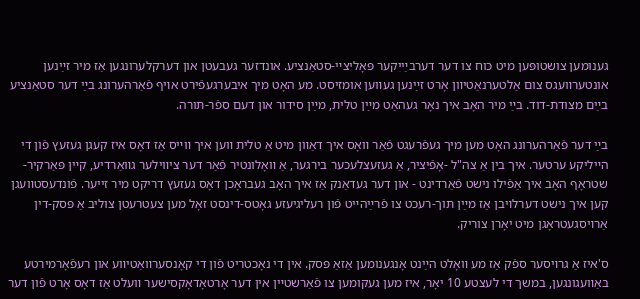גענומען צושטופּען מיט כּוח צו דער דערבײַיִקער פּאָליצײ-סטאַנציע. אונדזער געבעטן און דערקלערונגען אַז מיר זײַנען אונטערװעגס צום אַלטערנאַטיװן אָרט זײַנען געװען אומזיסט. מע האָט מיך איבערגעפֿירט אױף פֿאַרהערונג בײַ דער סטאַנציע בײַם מצודת-דוד. בײַ מיר האָב איך נאָר געהאַט מײַן טלית, מײַן סידור און דעם ספֿר-תּורה.

בײַ דער פֿאַרהערונג האָט מען מיך געפֿרעגט פֿאַר װאָס איך דאַװן מיט אַ טלית װען איך װײס אַז דאָס איז קעגן געזעץ פֿון די הײליקע ערטער. איך בין אַ צה"ל -אָפֿיציר, אַ געזעצלעכער בירגער, אַ װאָלונטיר פֿאַר דער ציװילער גװאַרדיע, קײן פּאַרקיר-שטראָף האָב איך אַפֿילו נישט פֿאַרדינט - און דער געדאַנק אַז איך האָב געבראָכן דאָס געזעץ דריקט מיר זייער. פֿונדעסטװעגן קען איך נישט דערלױבן אַז מײַן תּוך-רעכט צו פֿרײַהײט פֿון רעליגיעזע גאָטס-דינסט זאָל מען צעטרעטן צוליב אַ פּסק-דין אַרױסגעטראָגן מיט יאָרן צוריק.

ס'איז אַ גרױסער ספֿק אַז מע װאָלט הײַנט אָנגענומען אַזאַ פּסק. אין די נאָכטריט פֿון די קאָנסערװאַטיװע און רעפֿאָרמירטע באַװעגונגען, במשך די לעצטע 10 יאָר, איז מען געקומען צו פֿאַרשטײן אין דער אָרטאָדאָקסישער װעלט אַז דאָס אָרט פֿון דער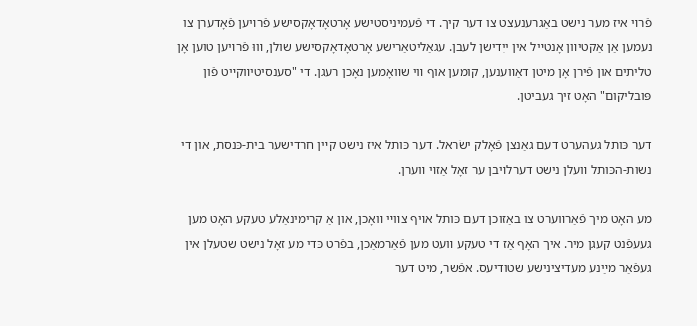פֿרױ איז מער נישט באַגרענעצט צו דער קיך. די פֿעמיניסטישע אָרטאָדאָקסישע פֿרױען פֿאָדערן צו נעמען אַן אַקטיװן אָנטײל אין ייִדישן לעבן. עגאַליטאַרישע אָרטאָדאָקסישע שולן, װוּ פֿרױען טוען אָן טליתים און פֿירן אָן מיטן דאַװענען, קומען אוף װי שװאָמען נאָכן רעגן. די "סענסיטיװקײט פֿון פּובליקום" האָט זיך געביטן.

דער כּותל געהערט דעם גאַנצן פֿאָלק ישׂראל. דער כּותל איז נישט קײן חרדישער בית-כּנסת, און די נשות-הכּותל װעלן נישט דערלױבן ער זאָל אַזױ װערן.

מע האָט מיך פֿאַרװערט צו באַזוכן דעם כּותל אױף צװײ װאָכן, און אַ קרימינאַלע טעקע האָט מען געעפֿנט קעגן מיר. איך האָף אַז די טעקע װעט מען פֿאַרמאַכן, בפֿרט כּדי מע זאָל נישט שטעלן אין געפֿאַר מײַנע מעדיצינישע שטודיעס. אפֿשר, מיט דער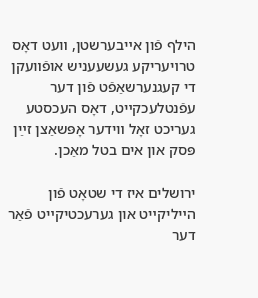הילף פֿון אײבערשטן, װעט דאָס טרױעריקע געשעעניש אופֿװעקן די קעגנערשאַפֿט פֿון דער עפֿנטלעכקײט, דאָס העכסטע געריכט זאָל װידער אָפּשאַצן זײַן פּסק און אים בטל מאַכן.

ירושלים איז די שטאָט פֿון הײליקײט און גערעכטיקײט פֿאַר דער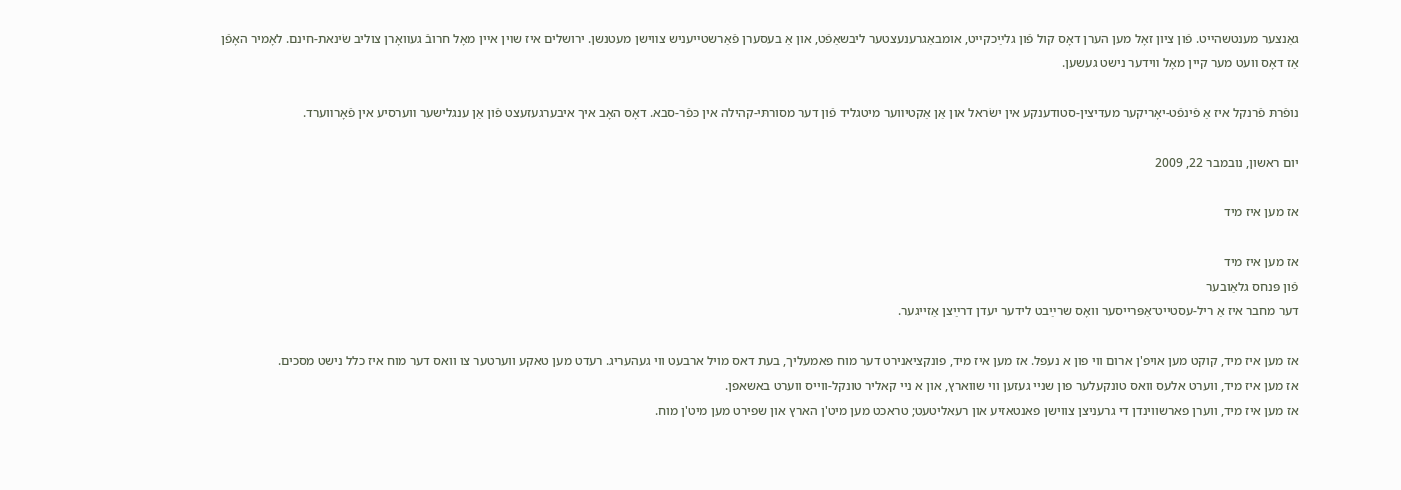גאַנצער מענטשהײט. פֿון ציון זאָל מען הערן דאָס קול פֿון גלײַכקײט, אומבאַגרענעצטער ליבשאַפֿט, און אַ בעסערן פֿאַרשטײעניש צװישן מעטנשן. ירושלים איז שױן אײן מאָל חרובֿ געװאָרן צוליב שׂינאת-חינם. לאָמיר האָפֿן אַז דאָס װעט מער קיין מאָל װידער נישט געשען.

נופֿרתּ פֿרנקל איז אַ פֿינפֿט-יאָריקער מעדיצין-סטודענקע אין ישׂראל און אַן אַקטיװער מיטגליד פֿון דער מסורתּי-קהילה אין כּפֿר-סבא. דאָס האָב איך איבערגעזעצט פֿון אַן ענגלישער װערסיע אין פֿאָרװערד.

יום ראשון, נובמבר 22, 2009

אז מען איז מיד

אז מען איז מיד
פֿון פּנחס גלאַובער
דער מחבר איז אַ ריל-עסטייט־אַפּרייסער וואָס שרײַבט לידער יעדן דרײַצן אַזייגער.

אז מען איז מיד, קוקט מען אויפ'ן ארום ווי פון א נעפל. אז מען איז מיד, פונקציאנירט דער מוח פאמעליך, בעת דאס מויל ארבעט ווי געהעריג. רעדט מען טאקע ווערטער צו וואס דער מוח איז כלל נישט מסכים.
אז מען איז מיד, ווערט אלעס וואס טונקעלער פון שניי געזען ווי שווארץ, און א ניי קאליר טונקל-ווייס ווערט באשאפן.
אז מען איז מיד, ווערן פארשווינדן די גרעניצן צווישן פאנטאזיע און רעאליטעט; טראכט מען מיט'ן הארץ און שפירט מען מיט'ן מוח.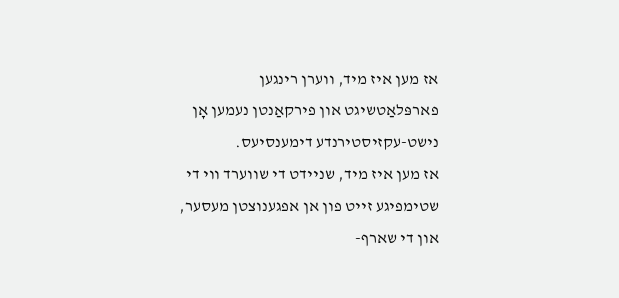אז מען איז מיד, ווערן רינגען פארפּלאַטשיגט און פירקאַנטן נעמען אָן נישט-עקזיסטירנדע דימענסיעס.
אז מען איז מיד, שניידט די שווערד ווי די שטימפיגע זייט פון אן אפגענוצטן מעסער, און די שארף-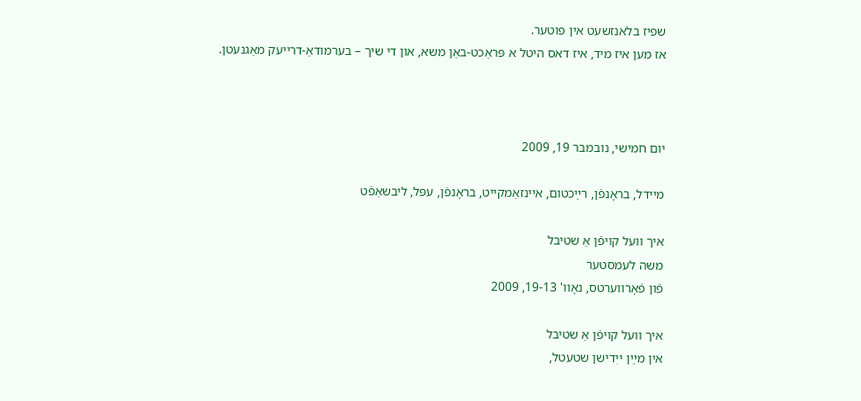שפיז בלאנזשעט אין פּוטער.
אז מען איז מיד, איז דאס היטל א פּראַכט-באַן משא, און די שיך – בערמודאַ-דרייעק מאַגנעטן.



יום חמישי, נובמבר 19, 2009

מיידל, בראָנפֿן, רײַכטום, איינזאַמקייט, בראָנפֿן, עפּל, ליבשאַפֿט

איך וועל קויפֿן אַ שטיבל
משה לעמסטער
פֿון פֿאָרווערטס, נאָוו' 19-13, 2009

איך וועל קויפֿן אַ שטיבל
אין מײַן ייִדישן שטעטל,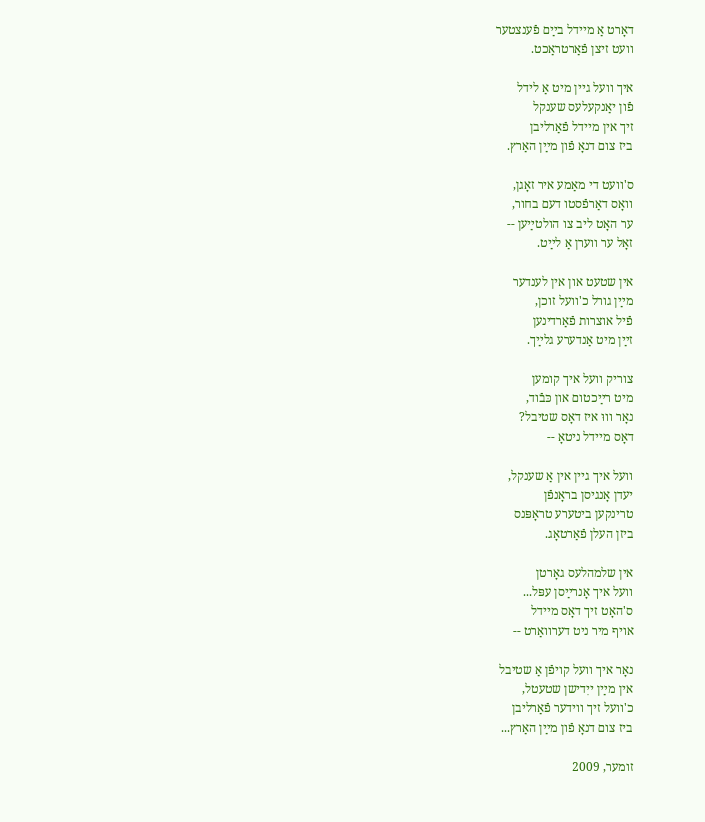דאָרט אַ מיידל בײַם פֿענצטער
וועט זיצן פֿאַרטראַכט.

איך וועל גיין מיט אַ לידל
פֿון יאַנקעלעס שענקל
זיך אין מיידל פֿאַרליבן
ביז צום דנאָ פֿון מײַן האַרץ.

ס'וועט די מאַמע איר זאָגן,
וואָס דאַרפֿסטו דעם בחור,
ער האָט ליב צו הולטײַען --
זאָל ער ווערן אַ לײַט.

אין שטעט און אין לענדער
מײַן גורל כ'וועל זוכן,
פֿיל אוצרות פֿאַרדינען
זײַן מיט אַנדערע גלײַך.

צוריק וועל איך קומען
מיט רײַכטום און כּבֿוד,
נאָר וווּ איז דאָס שטיבל?
דאָס מיידל ניטאָ --

וועל איך גיין אין אַ שענקל,
יעדן אָנגיסן בראָנפֿן
טרינקען ביטערע טראָפּנס
ביזן העלן פֿאַרטאָג.

אין שלמהלעס גאָרטן
וועל איך אָנרײַסן עפּל...
ס'האָט זיך דאָס מיידל
אויף מיר ניט דערוואַרט --

נאָר איך וועל קויפֿן אַ שטיבל
אין מײַן ייִדישן שטעטל,
כ'וועל זיך ווידער פֿאַרליבן
ביז צום דנאָ פֿון מײַן האַרץ...

זומער, 2009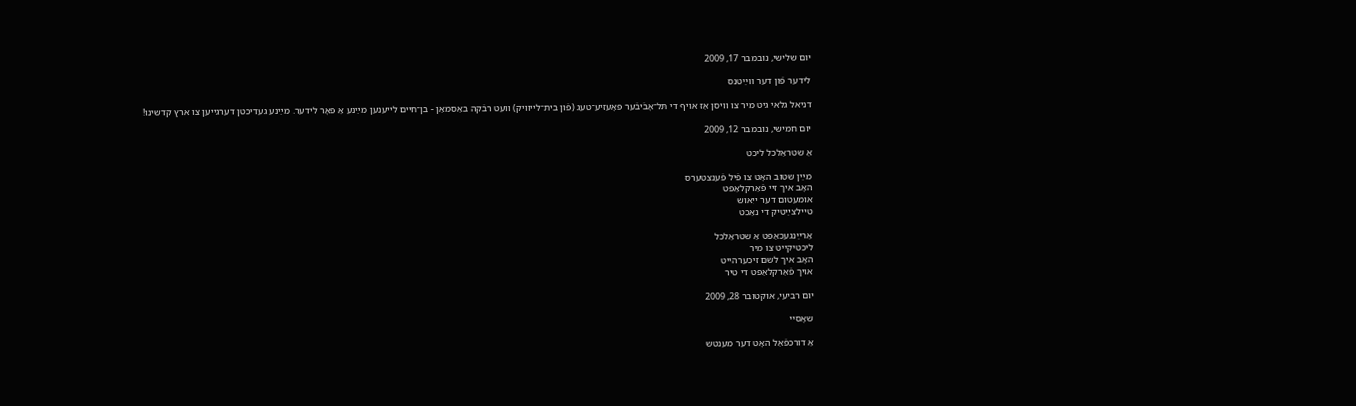יום שלישי, נובמבר 17, 2009

לידער פֿון דער ווײַטנס

דניאל גלאי גיט מיר צו וויסן אַז אויף די תּל־אָבֿיבֿער פּאָעזיע־טעג (פֿון בית־לייוויק) וועט רבֿקה באַסמאַן - בן־חיים לייענען מײַנע אַ פּאָר לידער. מײַנע געדיכטן דערגייען צו ארץ קדשינו!

יום חמישי, נובמבר 12, 2009

אַ שטראַלכל ליכט

מײַן שטוב האָט צו פֿיל פֿענצטערס
האָב איך זיי פֿאַרקלאַפּט
אומעטום דער ייִאוש
טיילצײַטיק די נאַכט

אַרײַנגעכאַפּט אַ שטראַלכל
ליכטיקייט צו מיר
האָב איך לשם זיכערהייט
אויך פֿאַרקלאַפּט די טיר

יום רביעי, אוקטובר 28, 2009

שאָסיי

אַ דורכפֿאַל האָט דער מענטש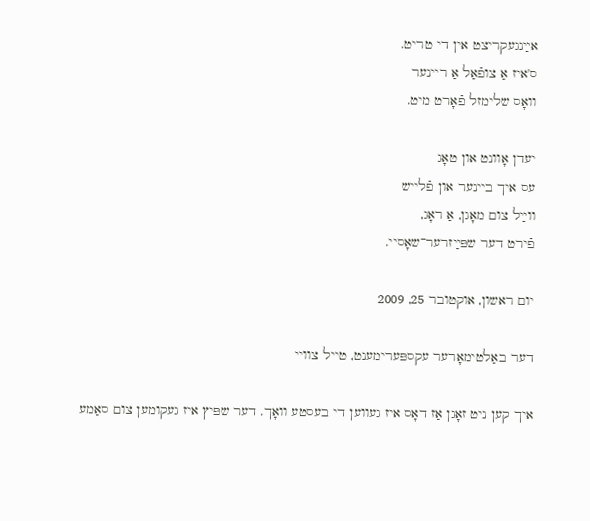אײַנגעקריצט אין די טריט.
ס'איז אַ צופֿאַל אַ ריינער
וואָס שלימזל פֿאָרט מיט.

יעדן אָוונט און טאָג
עס איך ביינער און פֿלייש
ווײַל צום מאָגן, אַ ראָג,
פֿירט דער שפּײַזרער־שאָסיי.

יום ראשון, אוקטובר 25, 2009

דער באַלטימאָרער עקספּערימענט, טייל צוויי

איך קען ניט זאָגן אַז דאָס איז געווען די בעסטע וואָך. דער שפּיץ איז געקומען צום סאַמע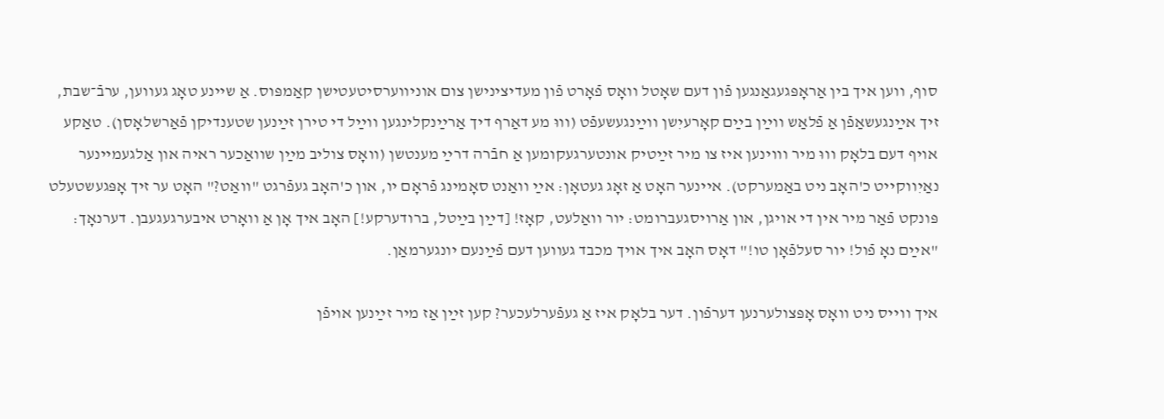סוף, ווען איך בין אַראָפּגעגאַנגען פֿון דעם שאָטל וואָס פֿאָרט פֿון מעדיצינישן צום אוניווערסיטעטישן קאַמפּוס. אַ שיינע טאָג געווען, ערבֿ־שבת, זיך אײַנגעשאַפֿן אַ פֿלאַש ווײַן בײַם קאָרעיִשן ווײַנגעשעפֿט (וווּ מע דאַרף דיך אַרײַנקלינגען ווײַל די טירן זײַנען שטענדיקן פֿאַרשלאָסן). טאַקע אויף דעם בלאָק וווּ מיר וווינען איז צו מיר זײַטיק אונטערגעקומען אַ חבֿרה דרײַ מענטשן (וואָס צוליב מײַן שוואַכער ראיה און אַלגעמיינער נאַיִווקייט כ'האָב ניט באַמערקט). איינער האָט אַ זאָג געטאָן: אײַ וואַנט סאָמינג פֿראָם יו, און כ'האָב געפֿרגט "וואַט?" האָט ער זיך אָפּגעשטעלט פּונקט פֿאַר מיר אין די אויגן, און אַרויסגעברומט: יור וואַלעט, קאָז! [דײַן בײַטל, ברודערקע!] האָב איך אָן אַ וואָרט איבערגעגעבן. דערנאָך: "אײַם נאָ פֿול! יור סעלפֿאָן טו!" דאָס האָב איך אויך מכבד געווען דעם פֿײַנעם יונגערמאַן.

איך ווייס ניט וואָס אָפּצולערנען דערפֿון. דער בלאָק איז אַ געפֿערלעכער? קען זײַן אַז מיר זײַנען אויפֿן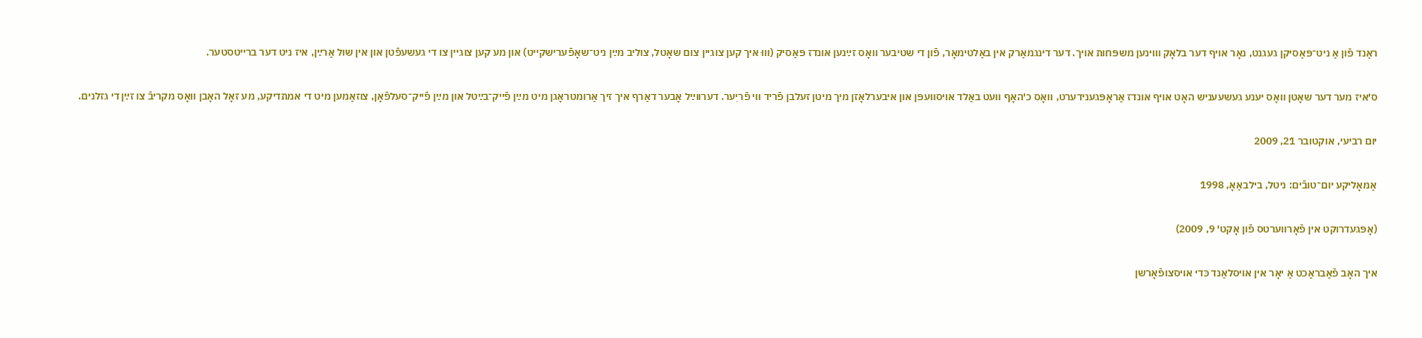ראַנד פֿון אַ ניט־פּאַסיקן געגנט, נאָר אויף דער בלאָק וווינען משפּחות אויך. דער דינגמאַרק אין באַלטימאָר, פֿון די שטיבער וואָס זײַנען אונדז פּאַסיק (וווּ איך קען צוגיין צום שאָטל, צוליב מײַן ניט־שאָפֿערישקייט) און מע קען צוגיין צו די געשעפֿטן און אין שול אַרײַן, איז ניט דער ברייטסטער.

ס'איז מער דער שאָטן וואָס יענע געשעעניש האָט אויף אונדז אַראָפּגענידערט, וואָס כ'האָף וועט באַלד אויסוועפּן און איבערלאָזן מיך מיטן זעלבן פֿריד ווי פֿריִער. דערווײַל אָבער דאַרף איך זיך אַרומטראָגן מיט מײַן פֿייק־בײַטל און מײַן פֿייק־סעלפֿאָן, צוזאַמען מיט די אמתדיקע, מע זאָל האָבן וואָס מקריבֿ צו זײַן די גזלנים.

יום רביעי, אוקטובר 21, 2009

אַמאָליקע יום־טובֿים: ניטל, בילבאַאָ, 1998

(אָפּגעדרוקט אין פֿאָרווערטס פֿון אָקט' 9, 2009)

איך האָב פֿאַבראַכט אַ יאָר אין אויסלאַנד כּדי אויסצופֿאָרשן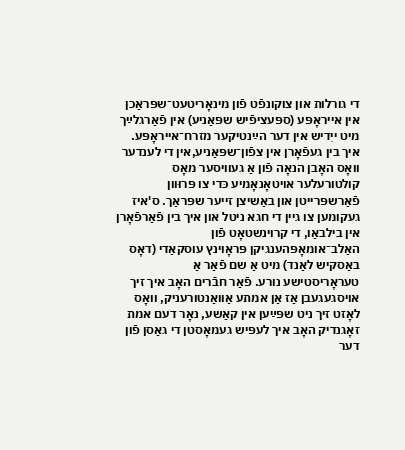די גורלות און צוקונפֿט פֿון מינאָריטעט־שפּראַכן אין אייראָפּע (ספּעציפֿיש שפּאַניע) אין פֿאַרגלײַך מיט ייִדיש אין דער הײַנטיקער מזרח־אייראָפּע. איך בין געפֿאָרן אין צפֿון־שפּאַניע,אין די לענדער וואָס האָבן הנאָה פֿון אַ געוויסער מאָס קולטורעלער אויטאָנאָמיע כּדי צו פּרוּוון פֿאַרשפּרייטן און באַשיצן זייער שפּראַך. ס'איז געקומען צו גיין די חגא ניטל און איך בין פֿאַרפֿאָרן אין בילבאַו, די קרוינשטאָט פֿון האַלב־אומאָפּהענגיקן פּראָוינץ עוסקאַדי (דאָס באַסקיש לאַנד) מיט אַ שם פֿאַר אַ טעראָריסטישע נורע. פֿאַר חבֿרים האָב איך זיך אויסגעגעבן אַז אַן אמתע אַוואַנטורעניק, וואָס לאָזט זיך ניט שפּײַען אין קאַשע, נאָר דעם אמת זאָגנדיק האָב איך לעפּיש געמאָסטן די גאַסן פֿון דער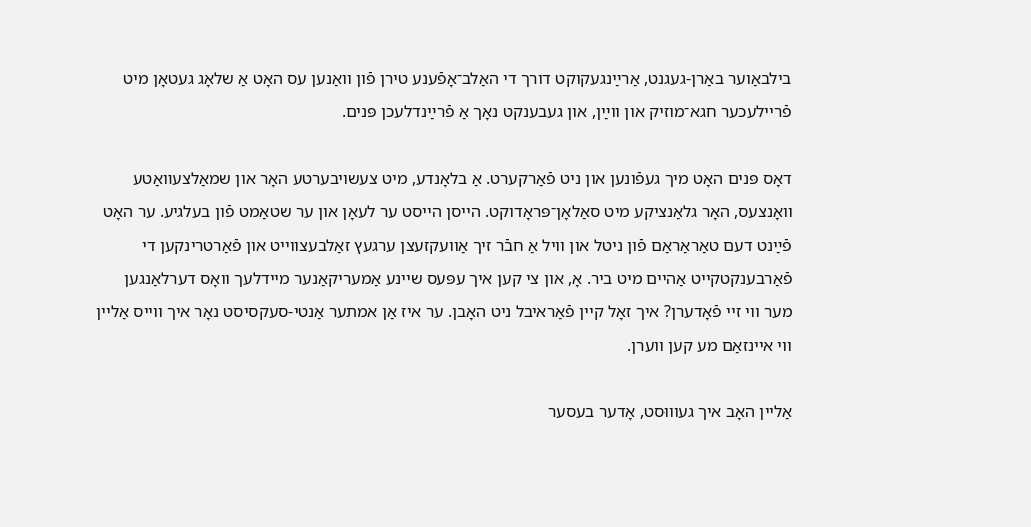בילבאַוער באַרן-געגנט, אַרײַנגעקוקט דורך די האַלב־אָפֿענע טירן פֿון וואַנען עס האָט אַ שלאָג געטאָן מיט פֿריילעכער חגא־מוזיק און ווײַן, און געבענקט נאָך אַ פֿרײַנדלעכן פּנים.

דאָס פּנים האָט מיך געפֿונען און ניט פֿאַרקערט. אַ בלאָנדע, מיט צעשויבערטע האָר און שמאַלצעװאַטע וואָנצעס, האָר גלאַנציקע מיט סאַלאָן־פּראָדוקט. הייסן הייסט ער לעאָן און ער שטאַמט פֿון בעלגיע. ער האָט פֿײַנט דעם טאַראַראַם פֿון ניטל און וויל אַ חבֿר זיך אַוועקזעצן ערגעץ זאַלבעצווייט און פֿאַרטרינקען די פֿאַרבענקטקייט אַהיים מיט ביר. אָ, און צי קען איך עפּעס שיינע אַמעריקאַנער מיידלעך וואָס דערלאַנגען מער ווי זיי פֿאָדערן? איך זאָל קיין פֿאַראיבל ניט האָבן. ער איז אַן אמתער אַנטי-סעקסיסט נאָר איך ווייס אַליין ווי איינזאַם מע קען ווערן.

אַליין האָב איך געוווּסט, אָדער בעסער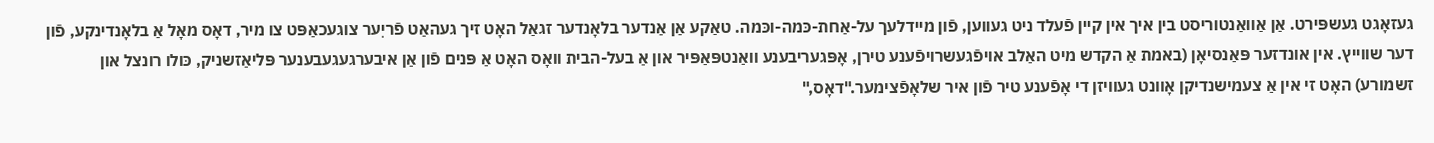געזאָגט געשפּירט. אַן אַוואַנטוריסט בין איך אין קיין פֿעלד ניט געווען, פֿון מיידלעך על-אַחת-כּמה-וכּמה. טאַקע אַן אַנדער בלאָנדער זגאַל האָט זיך געהאַט פֿריִער צוגעכאַפּט צו מיר, דאָס מאָל אַ בלאָנדינקע, פֿון דער שווייץ. אין אונדזער פּאַנסיאָן (באמת אַ הקדש מיט האַלב אויפֿגעשרויפֿענע טירן, אָפּגעריבענע וואַנטפּאַפּיר און אַ בעל-הבית וואָס האָט אַ פּנים פֿון אַן איבערגעגעבענער פּליאַזשניק, כּולו רונצל און זשמורע) האָט זי אין אַ צעמישנדיקן אָוונט געוויזן די אָפֿענע טיר פֿון איר שלאָפֿצימער."דאָס,"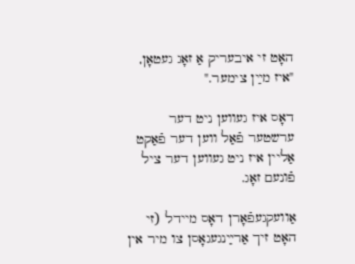האָט זי איבעריק אַ זאָג געטאָן, "איז מײַן צימער."

דאָס איז געווען ניט דער ערשטער פֿאַל ווען דער פֿאַקט אַליין איז ניט געווען דער ציל פֿונעם זאָג.

אַוועקגעפֿאָרן דאָס מיידל (זי האָט זיך אַרײַנגעגאָסן צו מיר אין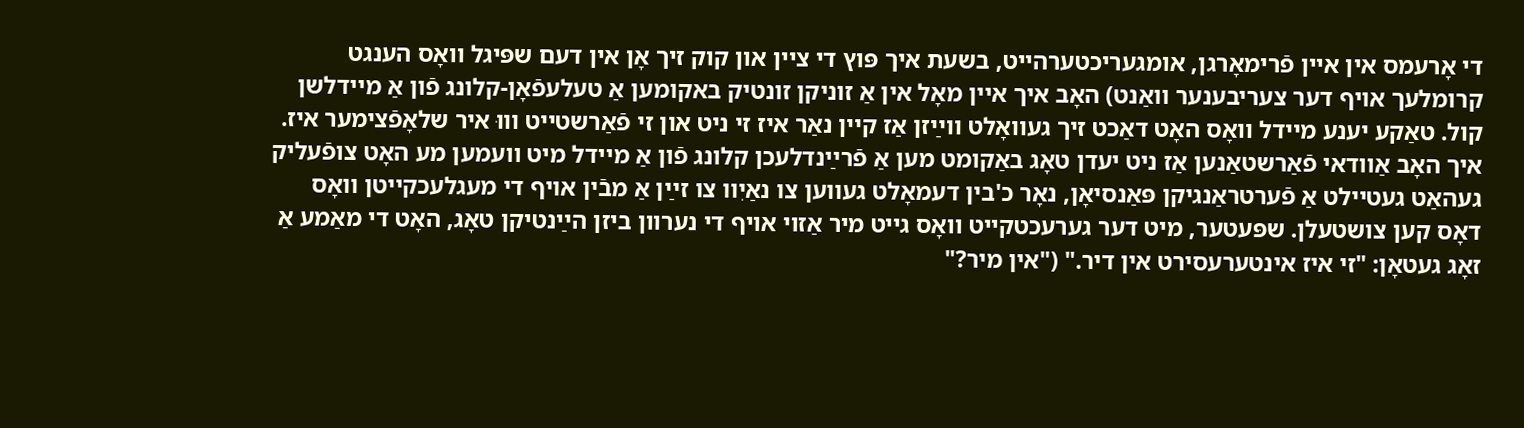די אָרעמס אין איין פֿרימאָרגן, אומגעריכטערהייט, בשעת איך פּוץ די ציין און קוק זיך אָן אין דעם שפּיגל וואָס הענגט קרומלעך אויף דער צעריבענער וואַנט) האָב איך איין מאָל אין אַ זוניקן זונטיק באקומען אַ טעלעפֿאָן-קלונג פֿון אַ מיידלשן קול. טאַקע יענע מיידל וואָס האָט דאַכט זיך געוואָלט ווײַזן אַז קיין נאַר איז זי ניט און זי פֿאַרשטייט וווּ איר שלאָפֿצימער איז. איך האָב אַוודאי פֿאַרשטאַנען אַז ניט יעדן טאָג באַקומט מען אַ פֿרײַנדלעכן קלונג פֿון אַ מיידל מיט וועמען מע האָט צופֿעליק געהאַט געטיילט אַ פֿערטראַנגיקן פּאַנסיאָן, נאָר כ'בין דעמאָלט געווען צו נאַיִוו צו זײַן אַ מבֿין אויף די מעגלעכקייטן וואָס דאָס קען צושטעלן. שפּעטער, מיט דער גערעכטקייט וואָס גייט מיר אַזוי אויף די נערוון ביזן הײַנטיקן טאָג, האָט די מאַמע אַ זאָג געטאָן: "זי איז אינטערעסירט אין דיר." ("אין מיר?"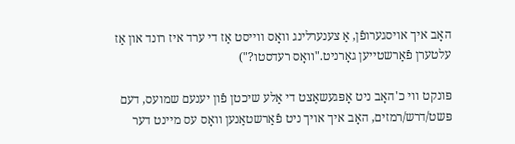האָב איך אויסגערופֿן, אַ צענערלינג וואָס ווייסט אַז די ערד איז רונד און אַז עלטערן פֿאַרשטייען גאָרניט."וואָס רעדסטו?")

פּונקט ווי כ'האָב ניט אָפּגעשאַצט די אַלע שיכטן פֿון יענעם שמועס, דעם פּשט/דרש/רמזים, האָב איך אויך ניט פֿאַרשטאַנען וואָס עס מיינט דער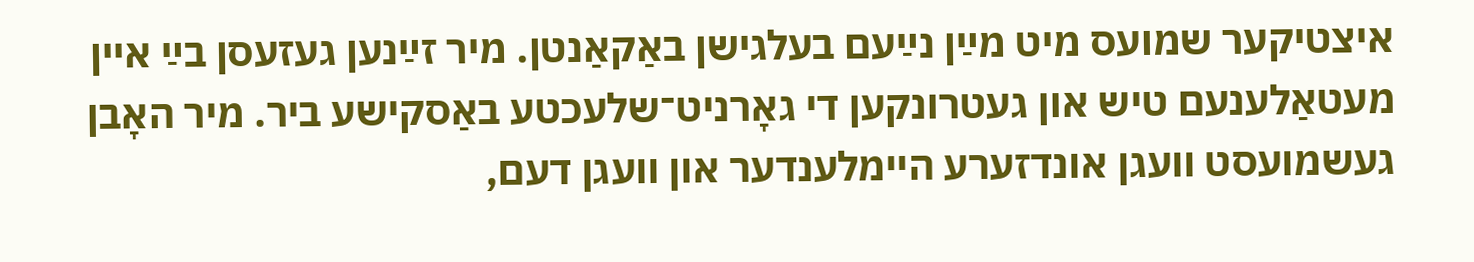איצטיקער שמועס מיט מײַן נײַעם בעלגישן באַקאַנטן. מיר זײַנען געזעסן בײַ איין מעטאַלענעם טיש און געטרונקען די גאָרניט־שלעכטע באַסקישע ביר. מיר האָבן געשמועסט וועגן אונדזערע היימלענדער און וועגן דעם,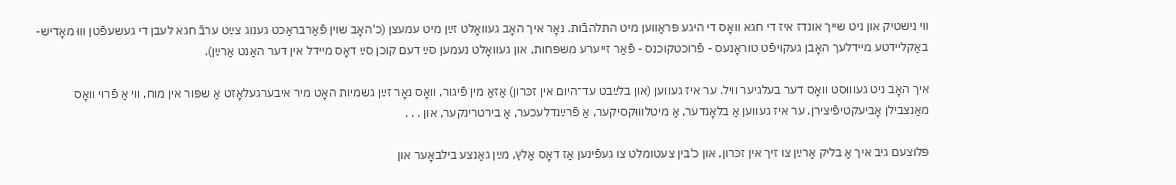ווי נישטיק און ניט שייך אונדז איז די חגא וואָס די היגע פּראַווען מיט התלהבֿות. נאָר איך האָב געוואָלט זײַן מיט עמעצן (כ'האָב שוין פֿאַרבראַכט גענוג צײַט ערבֿ חגא לעבן די געשעפֿטן וווּ מאָדיש-באַקליידטע מיידלעך האָבן געקויפֿט טוראָנעס - פֿרוכטקוכנס - פֿאַר זייערע משפּחות, און געוואָלט נעמען סײַ דעם קוכן סײַ דאָס מיידל אין דער האַנט אַרײַן).

איך האָב ניט געוווּסט וואָס דער בעלגיער וויל. ער איז געווען (און בלײַבט עד־היום אין זכּרון) אַזאַ מין פֿיגור, וואָס נאָר זײַן גשמיות האָט מיר איבערגעלאָזט אַ שפּור אין מוח, ווי אַ פֿרוי וואָס מאַנצבילן אָביעקטיפֿיצירן. ער איז געווען אַ בלאָנדער, אַ מיטלוווּקסיקער, אַ פֿרײַנדלעכער, אַ בירטרינקער, און . . .

פּלוצעם גיב איך אַ בליק אַרײַן צו זיך אין זכּרון, און כ'בין צעטומלט צו געפֿינען אַז דאָס אַלץ, מײַן גאַנצע בילבאָער און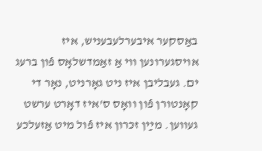באַסקער איבערלעבעניש, איז אויסגערונען ווי אַ זאַמדשלאָס פֿון ברעג ים. געבליבן איז ניט גאָרניט, נאָר די קאָנטורן פֿון וואָס ס'איז דאָרט ערשט געווען. מײַן זכּרון איז פֿול מיט אַזעלכע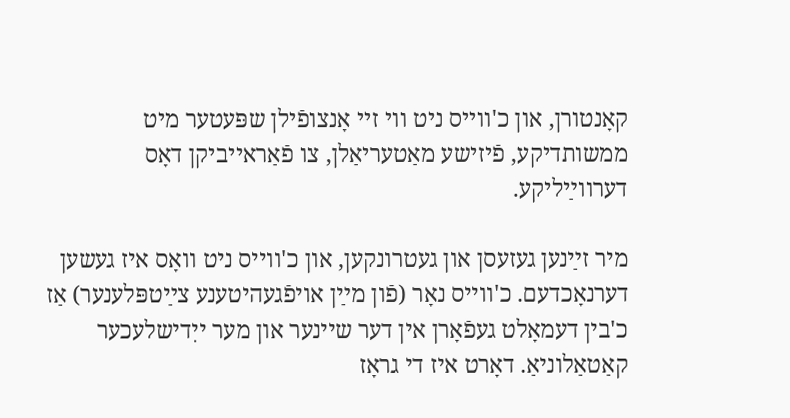קאָנטורן, און כ'ווייס ניט ווי זיי אָנצופֿילן שפּעטער מיט ממשותדיקע, פֿיזישע מאַטעריאַלן, צו פֿאַראייביקן דאָס דערווײַליקע.

מיר זײַנען געזעסן און געטרונקען, און כ'ווייס ניט וואָס איז געשען דערנאָכדעם. כ'ווייס נאָר (פֿון מײַן אויפֿגעהיטענע צײַטפּלענער) אַז כ'בין דעמאָלט געפֿאָרן אין דער שיינער און מער ייִדישלעכער קאַטאַלוניאַ. דאָרט איז די גראָז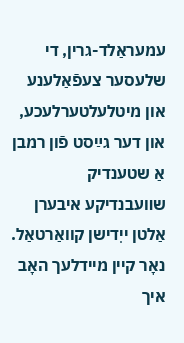עמעראַלד-גרין, די שלעסער צעפֿאַלענע און מיטלעלטערלעכע, און דער גײַסט פֿון רמבן אַ שטענדיק שװעבנדיקע איבערן אַלטן ייִדישן קוואַרטאַל. נאָר קיין מיידלעך האָב איך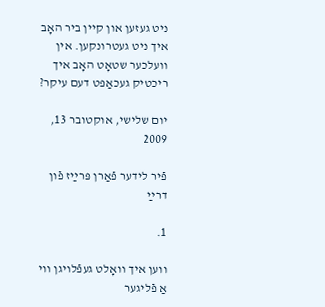ניט געזען און קיין ביר האָב איך ניט געטרונקען. אין וועלכער שטאָט האָב איך ריכטיק געכאַפּט דעם עיקר?

יום שלישי, אוקטובר 13, 2009

פֿיר לידער פֿאַרן פּרײַז פֿון דרײַ

1.

ווען איך װאָלט געפֿלױגן װי אַ פֿליגער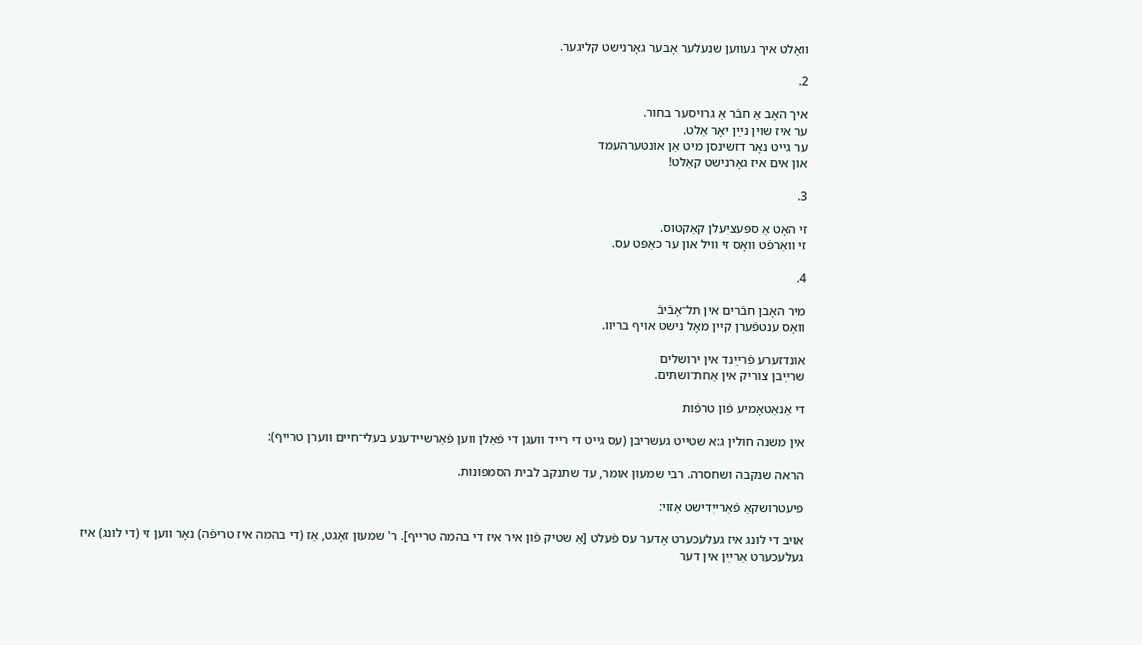וואָלט איך געװען שנעלער אָבער גאָרנישט קליגער.

2.

איך האָב אַ חבֿר אַ גרױסער בחור.
ער איז שױן נײַן יאָר אַלט.
ער גײט נאָר דזשינסן מיט אַן אונטערהעמד
און אים איז גאָרנישט קאַלט!

3.

זי האָט אַ ספּעציִעלן קאַקטוס.
זי װאַרפֿט װאָס זי װיל און ער כאַפּט עס.

4.

מיר האָבן חבֿרים אין תל־אָבֿיבֿ
וואָס ענטפֿערן קײן מאָל נישט אױף בריװ.

אונדזערע פֿרײַנד אין ירושלים
שרײַבן צוריק אין אַחת־ושתּים.

די אַנאַטאָמיע פֿון טרפֿות

אין משנה חולין ג:א שטייט געשריבן (עס גייט די רייד וועגן די פֿאַלן ווען פֿאַרשיידענע בעלי־חיים ווערן טרייף):

הראה שנקבה ושחסרה. רבי שמעון אומר, עד שתנקב לבית הסמפונות.

פּיעטרושקאַ פֿאַרייִדישט אַזוי:

אויב די לונג איז געלעכערט אָדער עס פֿעלט [אַ שטיק פֿון איר איז די בהמה טרייף]. ר' שמעון זאָגט, אַז (די בהמה איז טריפֿה) נאָר ווען זי (די לונג) איז געלעכערט אַרײַן אין דער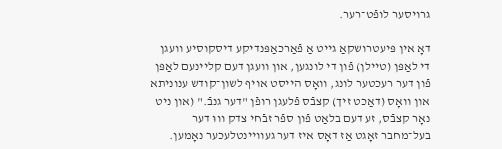גרויסער לופֿט־רער.

דאָ אין פּיעטרושקאַ גייט אַ פֿאַרכאַפּנדיקע דיסקוסיע וועגן די לאַפּן (טיילן) פֿון די לונגען, און וועגן דעם קליינעם לאַפּן פֿון דער רעכטער לונג, וואָס הייסט אויף לשון־קודש ענוניתא און וואָס (דאַכט זיך) קצבֿס פֿלעגן רופֿן "דער גנבֿ." (און ניט נאָר קצבֿס, זע דעם בלאַט פֿון ספֿר זבֿחי צדק וווּ דער בעל־מחבר זאָגט אַז דאָס איז דער געוויינטלעכער נאָמען.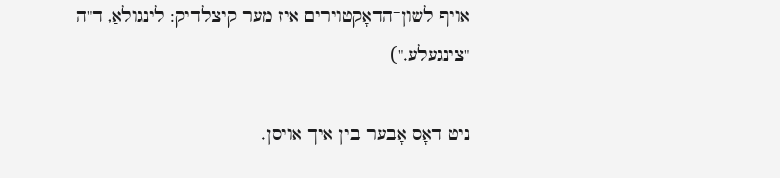אויף לשון־הדאָקטוירים איז מער קיצלדיק: לינגולאַ, ד"ה "צינגעלע.")

ניט דאָס אָבער בין איך אויסן.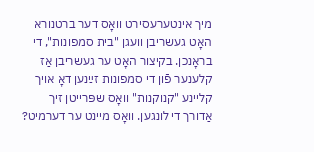מיך אינטערעסירט וואָס דער ברטנורא האָט געשריבן וועגן "בית סמפונות", די בראָנכן. בקיצור האָט ער געשריבן אַז קלענער פֿון די סמפונות זײַנען דאָ אויך קליינע "קנוקנות" וואָס שפּרייטן זיך אַדורך די לונגען. וואָס מיינט ער דערמיט?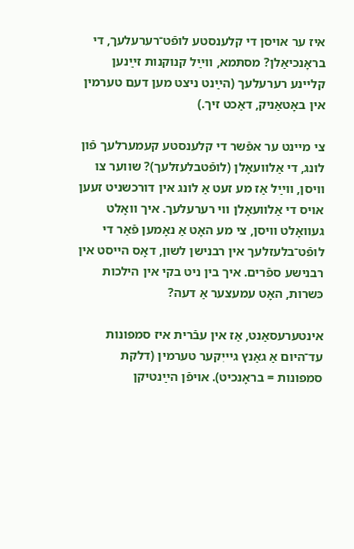איז ער אויסן די קלענסטע לופֿט־רערעלעך, די בראָנכיאַלן? מסתּמא, ווײַל קנוקנות זײַנען קליינע רערעלעך (הײַנט ניצט מען דעם טערמין אין באָטאַניק, דאַכט זיך.)

צי מיינט ער אפֿשר די קלענסטע קעמערלעך פֿון לונג, די אַלוועאָלן (לופֿטבלעזלעך)? שווער צו וויסן, ווײַל אַז מע זעט אַ לונג אין דורכשניט זעען אויס די אַלוועאָלן ווי רערעלעך. איך וואָלט געוואָלט וויסן, צי מע האָט אַ נאָמען פֿאַר די לופֿט־בלעזלעך אין רבנישן לשון, דאָס הייסט אין רבנישע ספֿרים. איך בין ניט בקי אין הילכות כּשרות, האָט עמעצער אַ דעה?

אינטערעסאַנט, אַז אין עבֿרית איז סמפונות עד־היום אַ גאַנץ גיייִקער טערמין (דלקת סמפונות = בראָנכיט). אויפֿן הײַנטיקן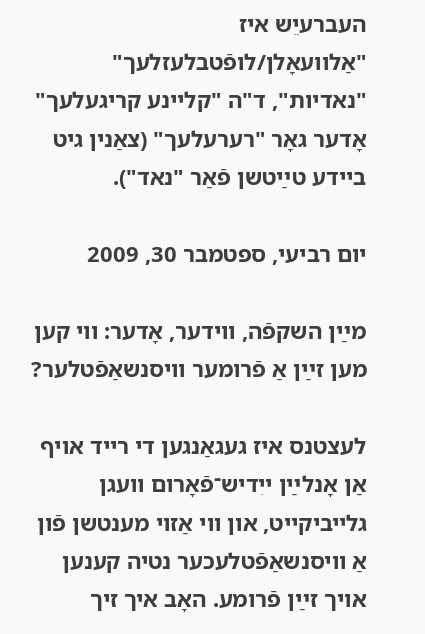העברעיֵש איז "אַלוועאָלן/לופֿטבלעזלעך" "נאדיות", ד"ה "קליינע קריגעלעך" אָדער גאָר "רערעלעך" (צאַנין גיט ביידע טײַטשן פֿאַר "נאד").

יום רביעי, ספטמבר 30, 2009

מײַן השקפֿה, ווידער, אָדער: ווי קען מען זײַן אַ פֿרומער וויסנשאַפֿטלער?

לעצטנס איז געגאַנגען די רייד אויף אַן אָנלײַן ייִדיש־פֿאָרום וועגן גלייביקייט, און ווי אַזוי מענטשן פֿון אַ וויסנשאַפֿטלעכער נטיה קענען אויך זײַן פֿרומע. האָב איך זיך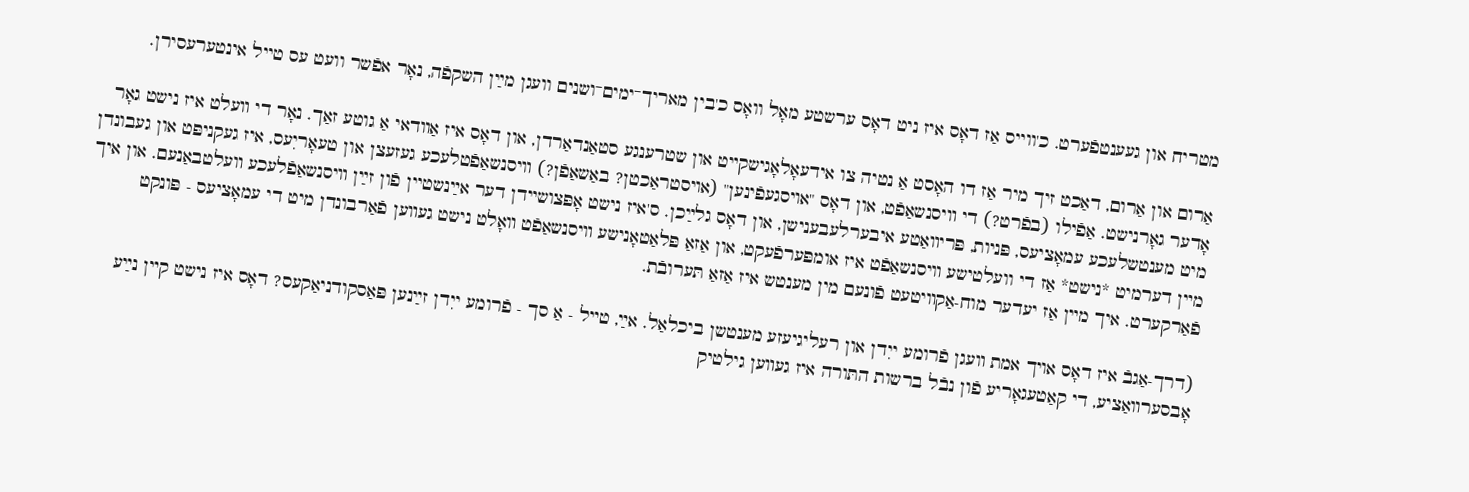מטריח און געענטפֿערט. כ'ווייס אַז דאָס איז ניט דאָס ערשטע מאָל וואָס כ'בין מאריך־ימים־ושנים וועגן מײַן השקפֿה, נאָר אפֿשר וועט עס טייל אינטערעסירן.

אַרום און אַרום, דאַכט זיך מיר אַז דו האָסט אַ נטיה צו אידעאָלאָגישקײט און שטרענגע סטאַנדאַרדן, און דאָס איז אַװדאי אַ גוטע זאַך. נאָר די װעלט איז נישט גאָר אָדער גאָרנישט. אַפֿילו (בפֿרט?) די װיסנשאַפֿט, און דאָס "אױסגעפֿינען" (אױסטראַכטן? באַשאַפֿן?) װיסנשאַפֿטלעכע געזעצן און טעאָריִעס, איז געקניפּט און געבונדן מיט מענטשלעכע עמאָציעס, פּניות, פּריװאַטע איבערלעבענישן, און דאָס גלײַכן. ס'איז נישט אָפּצושײדן דער אײַנשטיין פֿון זײַן װיסנשאַפֿלעכע װעלטבאַנעם. און איך מײן דערמיט *נישט* אַז די וועלטישע װיסנשאַפֿט איז אומפּערפֿעקט, און אַזאַ פּלאַטאָנישע װיסנשאַפֿט װאָלט נישט געװען פֿאַרבונדן מיט די עמאָציעס - פּונקט פֿאַרקערט. איך מײן אַז יעדער מוח-אַקװיטעט פֿונעם מין מענטש איז אַזאַ תּערובֿת.

(דרך-אַגבֿ איז דאָס אױך אמת װעגן פֿרומע ייִדן און רעליגיעזע מענטשן ביכלאַל. אײַ, טײל - אַ סך - פֿרומע ייִדן זײַנען פּאַסקודניאַקעס? דאָס איז נישט קײן נײַע אָבסערװאַציע, די קאַטעגאָריע פֿון נבֿל ברשות התּורה איז געװען גילטיק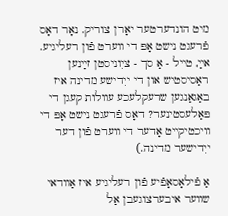מיט הונדערטער יאָרן צוריק. נאָר דאָס פֿרעגט נישט אָפּ די װערט פֿון רעליגיע. אײַ, טײל - אַ סך - ציִוניסטן זײַנען ראַסיסטיש און די ייִדישע מדינה איז באַגאַנגען שרעקלעכע עװלות קעגן די פּאַלעסטינער? דאָס פֿרעגט נישט אָפּ די װיכטיקײט אָדער די װערט פֿון דער ייִדישער מדינה.)

אַ פֿילאָסאָפֿיע פֿון רעליגיע איז אַװדאי שװער איבערצוגעבן אַל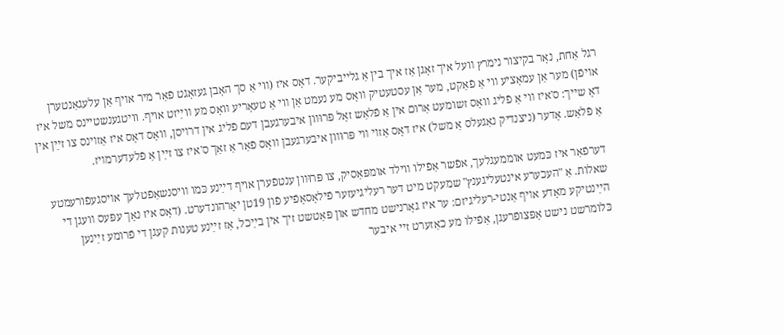רגל אַחת, נאָר בקיצור נימרץ װעל איך זאָגן אַז איך בין אַ גלײביקער. דאָס איז (װי אַ סך האָבן געזאָגט פֿאַר מיר אױף אַן עלעגאַנטערן אױפֿן) מער אַן עמאָציע װי אַ פֿאַקט, מער אַן עסטעטיק װאָס מע נעמט אָן װי אַ טעאָריע װאָס מע װײַזט אויף. וויטגענשטיינס משל איז דאָ שײך: ס'איז װי אַ פֿליג װאָס זשומעט אַרום אין אַ פֿלאַש זאָל פּרוּװן איבערגעבן דעם פֿליג אין דרױסן, װאָס דאָס איז אַזױנס צו זײַן אין אַ פֿלאַש. אָדער (ניצנדיק נאַגעלס אַ משל) איז דאָס אַזױ װי פּרוּװן איבערגעבן װאָס פֿאַר אַ זאַך ס'איז צו זײַן אַ פֿלעדערמױז.

דערפֿאַר איז כּמעט אוממעגלעך, אפֿשר אַפֿילו װילד אומפּאַסיק, צו פּרוּװן ענטפֿערן אויף דײַנע כּמו װיסנשאַפֿטלעך אױסגעפֿורעמטע שאלות. אַ "העכערע אינטעליגענץ" שמעקט מיט דער רעליגיעזער פֿילאָסאָפֿיע פֿון 19טן יאָרהונדערט. (דאָס איז נאָך עפּעס װעגן די הײַנטיקע מאָדע אױף אַנטי-רעליגיזם: ער איז גאָרנישט מחדש און פּאַטשט זיך אין בײַכל, אַז זײַנע טענות קעגן די פֿרומע זײַנען כּלומרשט נישט אָפּצופֿרעגן, אַפֿילו מע כאַזערט זײ איבער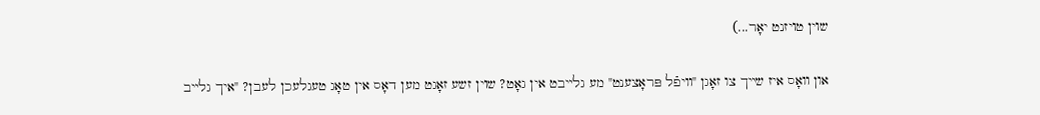שױן טױזנט יאָר...)

און װאָס איז שײך צו זאָגן "װיפֿל פּראָצענט" מע גלײבט אין גאָט? שױן זשע זאָגט מען דאָס אין טאָג טעגלעכן לעבן? "איך גלײב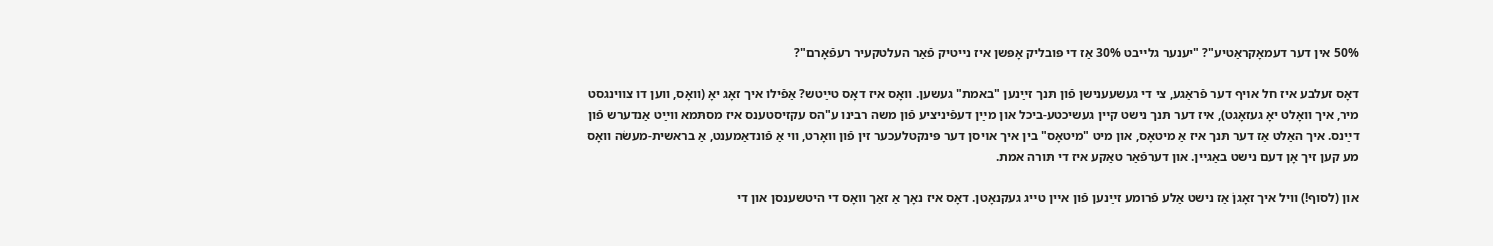50% אין דער דעמאָקראַטיע"? "יענער גלײבט 30% אַז די פּובליק אָפּשן איז נײטיק פֿאַר העלטקעיר רעפֿאָרם"?

דאָס זעלבע איז חל אױף דער פֿראַגע, צי די געשעענישן פֿון תּנך זײַנען "באמת" געשען. װאָס איז דאָס טײַטש? אַפֿילו איך זאָג יאָ (װאָס, װען דו צװינגסט מיר, איך װאָלט יאָ געזאָגט), איז דער תּנך נישט קײן געשיכטע-ביכל און מײַן דעפֿיניציע פֿון משה רבינו ע"הס עקזיסטענס איז מסתּמא װײַט אַנדערש פֿון דײַנס. איך האַלט אַז דער תּנך איז אַ מיטאָס, און מיט "מיטאָס" בין איך אױסן דער פּינקטלעכער זין פֿון װאָרט, װי אַ פֿונדאַמענט, אַ בראשית-מעשׂה װאָס מע קען זיך אָן דעם נישט באַגײן. און דערפֿאַר טאַקע איז די תּורה אמת.

און (לסוף!) װיל איך זאָגןֹ אַז נישט אַלע פֿרומע זײַנען פֿון אײן טײג געקנאָטן. דאָס איז נאָך אַ זאַך װאָס די היטשענסן און די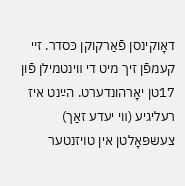דאָוקינסן פֿאַרקוקן כּסדר. זײ קעמפֿן זיך מיט די װינטמילן פֿון 17טן יאָרהונדערט. הײַנט איז רעליגיע (װי יעדע זאַך) צעשפּאָלטן אין טױזנטער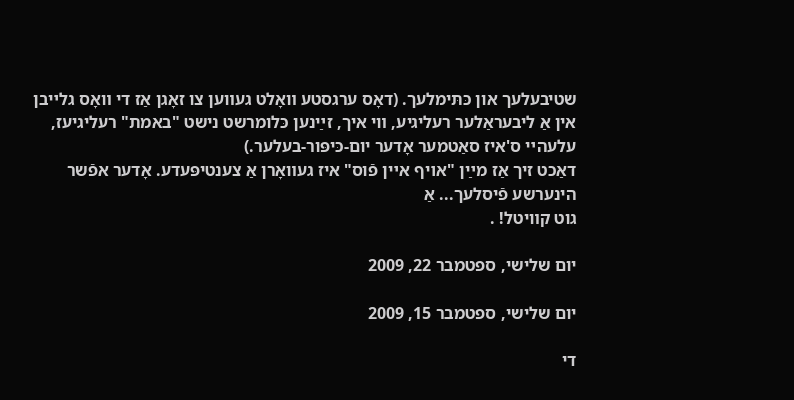שטיבעלעך און כּתּימלעך. (דאָס ערגסטע װאָלט געװען צו זאָגן אַז די װאָס גלײבן אין אַ ליבעראַלער רעליגיע, װי איך, זײַנען כּלומרשט נישט "באמת" רעליגיעז, עלעהײ ס'איז סאַטמער אָדער יום-כּיפּור-בעלער.)
דאַכט זיך אַז מײַן "אױף אײן פֿוס" איז געװאָרן אַ צענטיפּעדע. אָדער אפֿשר הינערשע פֿיסלעך... אַ
גוט קװיטל! .

יום שלישי, ספטמבר 22, 2009

יום שלישי, ספטמבר 15, 2009

די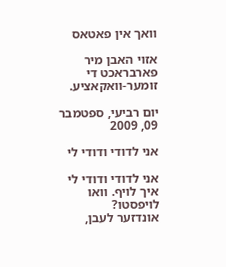וואך אין פאטאס

אזוי האבן מיר פארבראכט די זומער-וואקאציע.

יום רביעי, ספטמבר 09, 2009

אני לדודי ודודי לי

אני לדודי ודודי לי
איך לויף. וואו לויפסטו?
אונדזער לעבן,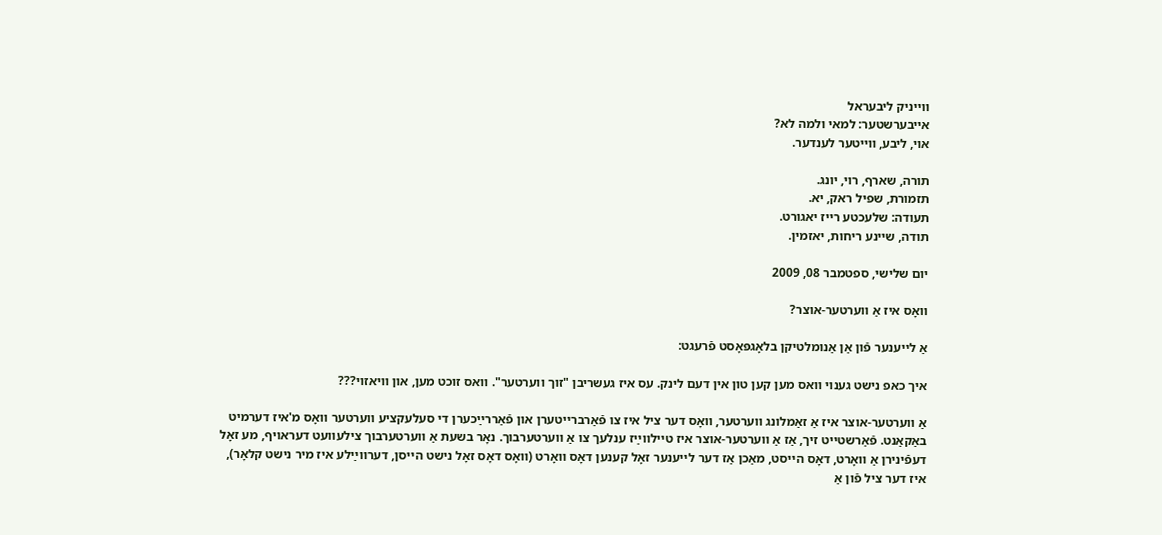ווייניק ליבעראל
אייבערשטער: למאי ולמה לא?
אוי, ליבע, ווייטער לענדער.

תורה, שארף, רוי, יונג.
תזמורת, שפיל ראק, יא.
תעודה: שלעכטע רייז יאגורט.
תודה, שיינע ריחות, יאזמין.

יום שלישי, ספטמבר 08, 2009

װאָס איז אַ װערטער-אוצר?

אַ לײענער פֿון אַן אַנומלטיקן בלאָגפּאָסט פֿרעגט:

איך כאפ נישט גענוי וואס מען קען טון אין דעם לינק. עס איז געשריבן "זוך ווערטער". וואס זוכט מען, און וויאזוי???

אַ װערטער-אוצר איז אַ זאַמלונג װערטער, װאָס דער ציל איז צו פֿאַרברײטערן און פֿאַררײַכערן די סעלעקציע װערטער װאָס מ'איז דערמיט באַקאַנט. פֿאַרשטײט זיך, אַז אַ װערטער-אוצר איז טײלװײַז ענלעך צו אַ װערטערבוך. נאָר בשעת אַ װערטערבוך צילעװעט דעראױף, מע זאָל דעפֿינירן אַ װאָרט, דאָס הײסט, מאַכן אַז דער לײענער זאָל קענען דאָס װאָרט (װאָס דאָס זאָל נישט הײסן, דערװײַלע איז מיר נישט קלאָר), איז דער ציל פֿון אַ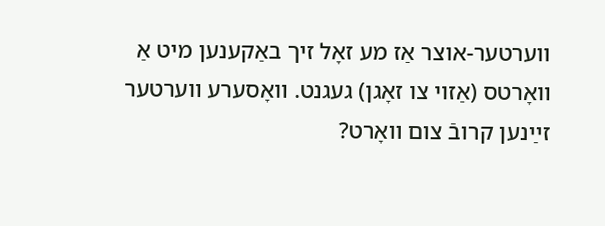װערטער-אוצר אַז מע זאָל זיך באַקענען מיט אַ װאָרטס (אַזױ צו זאָגן) געגנט. װאָסערע װערטער זײַנען קרובֿ צום װאָרט?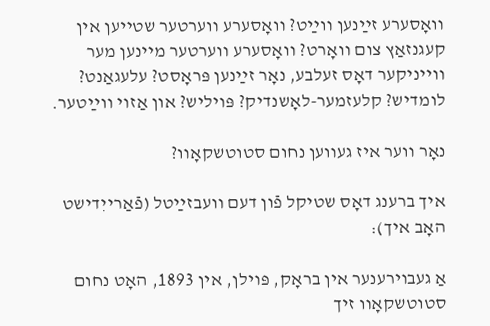װאָסערע זײַנען װײַט? װאָסערע װערטער שטײען אין קעגנזאַץ צום װאָרט? װאָסערע װערטער מײנען מער װײניקער דאָס זעלבע, נאָר זײַנען פּראָסט? עלעגאַנט? לומדיש? קלעזמער-לאָשנדיק? פּױליש? און אַזױ װײַטער.

נאָר װער איז געװען נחום סטוטשקאָװ?

איך ברענג דאָס שטיקל פֿון דעם װעבזײַטל (פֿאַרייִדישט האָב איך):

אַ געבױרענער אין בראָק, פּױלן, אין 1893, האָט נחום סטוטשקאָװ זיך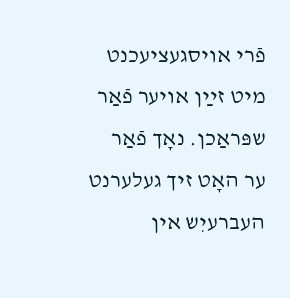פֿרי אױסגעציעכנט מיט זײַן אױער פֿאַר שפּראַכן. נאָך פֿאַר ער האָט זיך געלערנט העברעיִש אין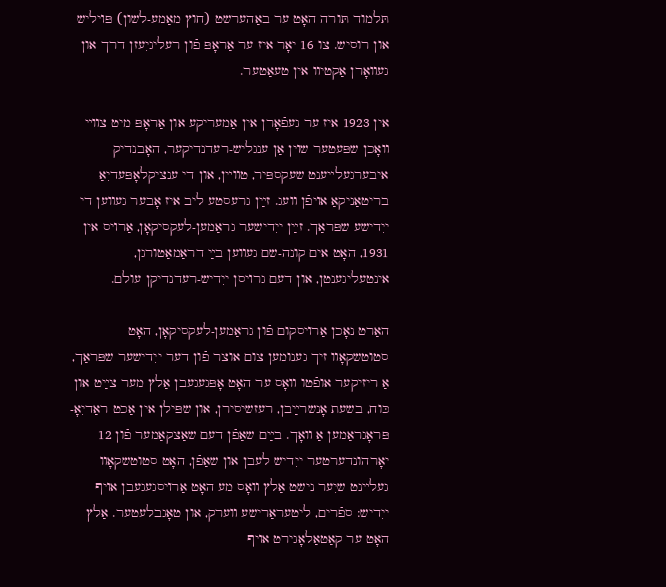תּלמוד תּורה האָט ער באַהערשט (חוץ מאַמע-לשון) פּױליש און רוסיש. צו 16 יאָר איז ער אַראָפּ פֿון רעליגיִעזן דרך און געװאָרן אַקטיװ אין טעאַטער.

אין 1923 איז ער געפֿאָרן אין אַמעריקע און אַראָפּ מיט צװײ װאָכן שפּעטער שױן אַן ענגליש-רעדנדיקער, האָבנדיק איבערגעלײענט שעקספּיר, טװײן, און די ענציקלאָפּעדיִאַ בריטאַניקאַ אױפֿן װעג. זײַן גרעסטע ליב איז אָבער געװען די ייִדישע שפּראַך. זײַן ייִדישער גראַמען-לעקסיקאָן, אַרױס אין 1931, האָט אים קונה-שם געװען בײַ דראַמאַטורגן, אינטעליגענטן, און דעם גרױסן ייִדיש-רעדנדיקן עולם.

האַרט נאָכן אַרױסקום פֿון גראַמען-לעקסיקאָן, האָט סטוטשקאָװ זיך גענומען צום אוצר פֿון דער ייִדישער שפּראַך, אַ ריזיקער אופֿטו װאָס ער האָט אָפּגעגעבן אַלץ מער צײַט און כּוח, בשעת אָנשרײַבן, רעזשיסירן, און שפּילן אין אַכט ראַדיִאָ-פּראָגראַמען אַ װאָך. בײַם שאַפֿן דעם שאַצקאַמער פֿון 12 יאָרהונדערטער ייִדיש לעבן און שאַפֿן, האָט סטוטשקאָװ געלײנט שיִער נישט אַלץ װאָס מע האָט אַרױסגעגעבן אױף ייִדיש: ספֿרים, ליטעראַרישע װערק, און טאָגבלעטער. אַלץ האָט ער קאַטאַלאָגירט אױף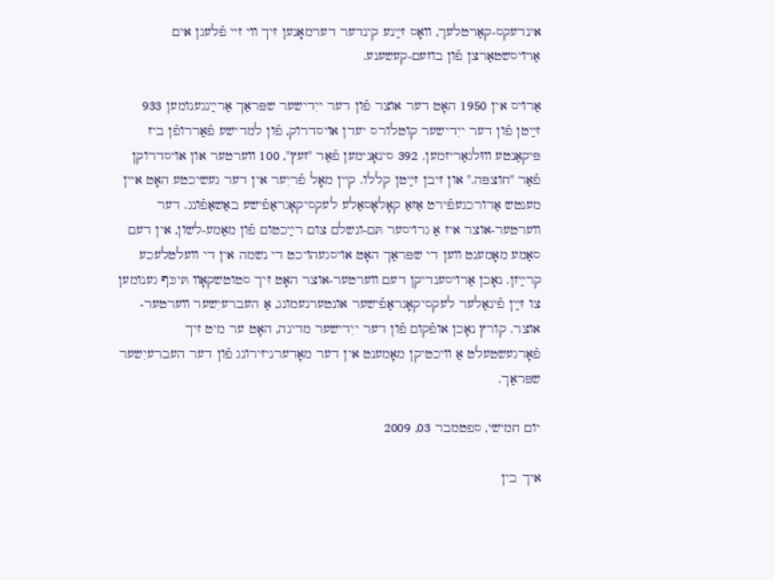אינדעקס-קאַרטלעך, װאָס זײַנע קינדער דערמאָנען זיך װי זײ פֿלעגן אים אַרױסשטאַרצן פֿון בוזעם-קעשענע.

אַרױס אין 1950 האָט דער אוצר פֿון דער ייִדישער שפּראַך אַרײַנגענומען 933 זײַטן פֿון דער ייִדישער קוטלורס יעדן אױסדרוק, פֿון למדישע פֿאַררופֿן ביז פּיקאַנטע װוּלגאַריזמען. 392 סינאָנימען פֿאַר "זעץ", 100 װערטער און אױסדרוקן פֿאַר "חוצפּה." און זיבן זײַטן קללו. קײן מאָל פֿריִער אין דער געשיכטע האָט אײן מענטש אַדורכגעפֿירט אַזאַ קאָלאָסאַלע לעקסיקאָגראַפֿישע באַשאַפֿונג. דער װערטער-אוצר איז אַ גרױסער תּם-ונשלם צום רײַכטום פֿון מאַמע-לשון, אין דעם סאַמע מאָמענט װען די שפּראַך האָט אױסגעהױכט די נשמה אין די װעלטלעכע קרײַזן. נאָכן אַרױסענדיקן דעם װערטער-אוצר האָט זיך סטוטשקאָװ תּיכּף גענומען צו זײַן פֿינאַלער לעקסיקאָגראַפֿישער אונטערנעמונג, אַ העברעיִשער װערטער-אוצר. קורץ נאָכן אופֿקום פֿון דער ייִדישער מדינה, האָט ער מיט זיך פֿאָרגעשטעלט אַ װיכטיקן מאָמענט אין דער מאָדערניזירונג פֿון דער העברעיִשער שפּראַך.

יום חמישי, ספטמבר 03, 2009

איך בין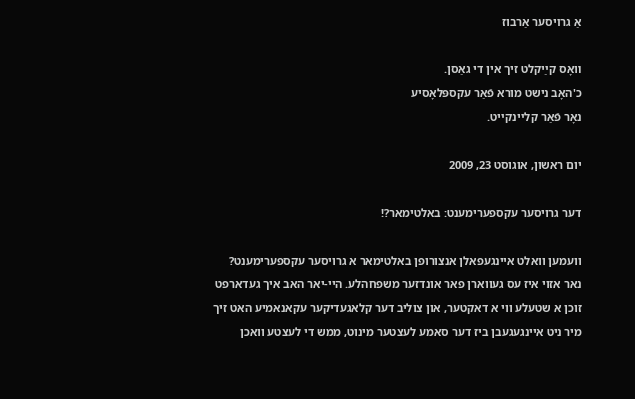אַ גרױסער אַרבוז

װאָס קײַקלט זיך אין די גאַסן.
כ'האָב נישט מורא פֿאַר עקספּלאָסיע
נאָר פֿאַר קלײנקײט.

יום ראשון, אוגוסט 23, 2009

דער גרויסער עקספערימענט: באלטימאר?!

וועמען וואלט איינגעפאלן אנצורופן באלטימאר א גרויסער עקספערימענט? נאר אזוי איז עס געווארן פאר אונדזער משפחהלע. היי-יאר האב איך געדארפט זוכן א שטעלע ווי א דאקטער, און צוליב דער קלאגעדיקער עקאנאמיע האט זיך מיר ניט איינגעגעבן ביז דער סאמע לעצטער מינוט, ממש די לעצטע וואכן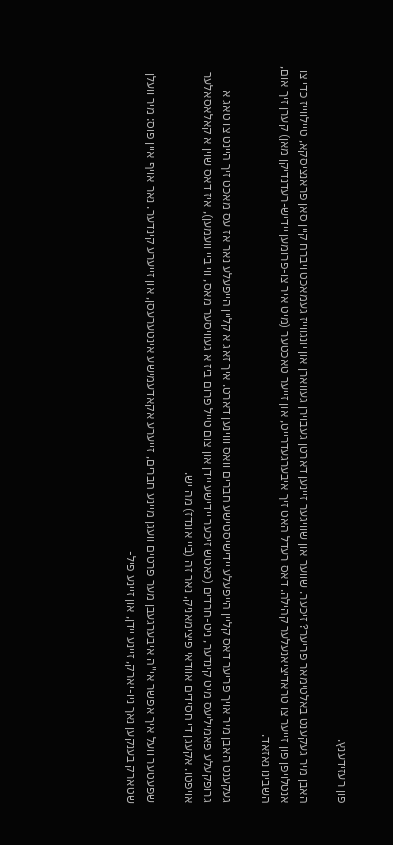פון רעזידענץ.

האבן מיר געקענט באלטימאר פריער? זיכער. שווער און שוויגער זיינען דארטן געבוירן געווארן און יונגווייז געמאכט ויברח קיין סאן פראנציסקא, טיילווייז כדי צו אנטלויפן פון זייער צו טראדיציאנעלער קהילה. דאס רעדל האט זיך איבערגעדרייט, און זייער טאכטער (מיט איר צו-פרומען יידיש-רעדנדיקן מאן) קערן זיך אום, השבינו נאזאד.

געקענט האבן מיר אויך פריער דאס קליין הייפעלע יידישיסטישע חברים וואס וווינען דארט. איך זאג א קליין הייפעלע נאר אז עס מאכט זיך היינט צו טאג א גרופקעלע פאמיליעס מיט קינדער, ניט-חרדים (כאטש זיכער יידישע יידן און צום טייל פרום ביז א געוויסער מאס, ווי ביי וועמען), איז דאס שוין א קאלאסאלער אויפטו. אקעגן די חסידים אוודאי פיצימאניק, נאר זה (ביי אונדז) מה יש.

שפעטער וועל איך אפשר אי"ה איבערגעבן מער פרטים וועגן מיינע חברים, זייערע אקאדעמישע אינטערעסן, און זייערע קינדער. נאר אויף איין פוס: מיר וועלן שטארק בענקען נאך ניו-יארק, זיינע יידן, און זיינע פיל-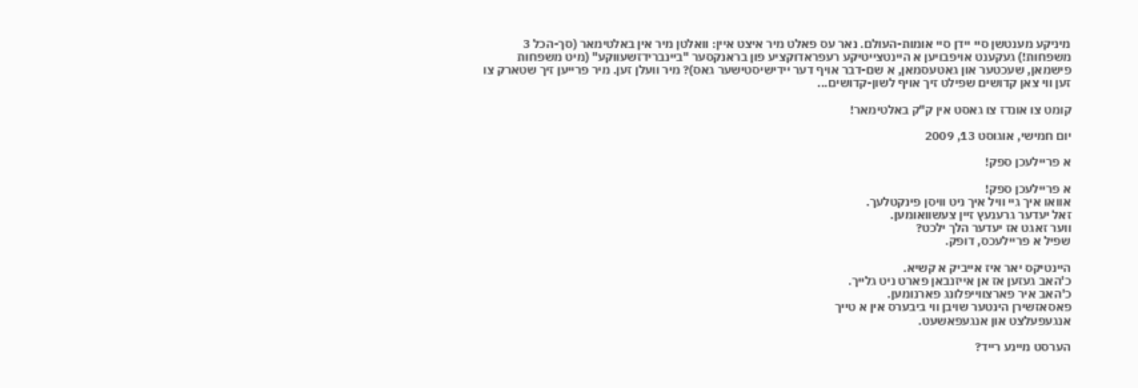מיניקע מענטשן סיי יידן סיי אומות-העולם. נאר עס פאלט מיר איצט איין: וואלטן מיר אין באלטימאר (סך-הכל 3 משפחות!) געקענט אויפבויען א היינטצייטיקע רעפראדוקציע פון בראנקסער "ביינברידזשעווקע" (מיט משפחות פישמאן, שעכטער און גאטעסמאן, א שם-דבר אויף דער יידישיסטישער גאס)? מיר וועלן זען. מיר פרייען זיך שטארק צו זען ווי צאן קדושים שפילט זיך אויף לשון-קדושים...

קומט צו אונדז צו גאסט אין ק"ק באלטימאר!

יום חמישי, אוגוסט 13, 2009

א פריילעכן ספק!

א פריילעכן ספק!
אוואו איך גיי וויל איך ניט וויסן פינקטלעך.
זאל יעדער גרענעץ זיין צעשוואומען.
ווער זאגט אז יעדער הלך ילכט?
שפיל א פריילעכס, דופק.

היינטיקס יאר איז אייביק א קשיא.
כ'האב געזען אז אן אייזנבאן פארט ניט גלייך.
כ'האב איר פארצווייפלונג פארנומען.
פאסאזשירן הינטער שויבן ווי ביבערס אין א טייך
אנגעפעלצט און אנגעפאשעט.

הערסט מיינע רייד?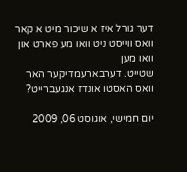דער גורל איז א שיכור מיט א קאר
וואס ווייסט ניט וואו מע פארט און וואו מען
שטייט. דערבארעמדיקער האר
וואס האסטו אונדז אנגעברייט?

יום חמישי, אוגוסט 06, 2009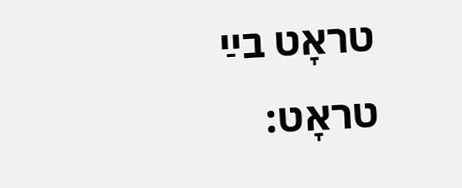טראָט בײַ טראָט: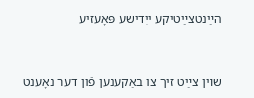הײַנטצײַטיקע ייִדישע פּאָעזיע


שױן צײַט זיך צו באַקענען פֿון דער נאָענט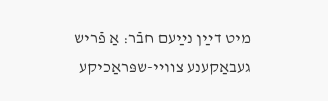מיט דײַן נײַעם חבֿר: אַ פֿריש געבאַקענע צװײ-שפּראַכיקע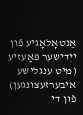אַנטאָלאָגיע פֿון ייִדישער פּאָעזיע (מיט ענגלישע איבערזעצונגען) פֿון די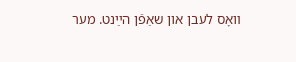װאָס לעבן און שאַפֿן הײַנט. מער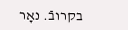בקרובֿ. נאָר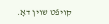קױפֿט שױן דאָ.